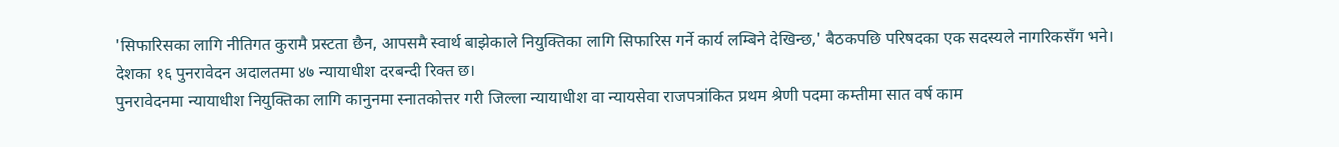'सिफारिसका लागि नीतिगत कुरामै प्रस्टता छैन, आपसमै स्वार्थ बाझेकाले नियुक्तिका लागि सिफारिस गर्ने कार्य लम्बिने देखिन्छ,' बैठकपछि परिषदका एक सदस्यले नागरिकसँग भने।
देशका १६ पुनरावेदन अदालतमा ४७ न्यायाधीश दरबन्दी रिक्त छ।
पुनरावेदनमा न्यायाधीश नियुक्तिका लागि कानुनमा स्नातकोत्तर गरी जिल्ला न्यायाधीश वा न्यायसेवा राजपत्रांकित प्रथम श्रेणी पदमा कम्तीमा सात वर्ष काम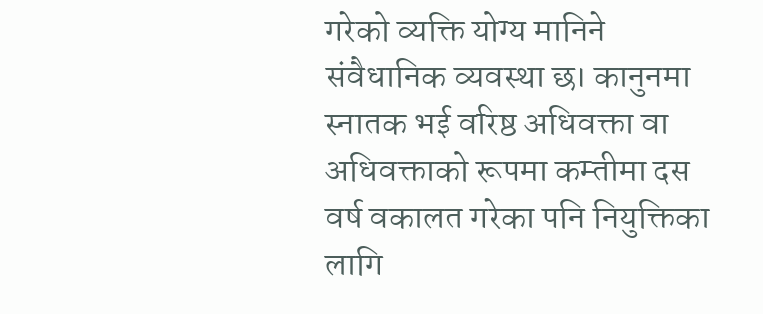गरेको व्यक्ति योग्य मानिने संवैधानिक व्यवस्था छ। कानुनमा स्नातक भई वरिष्ठ अधिवक्ता वा अधिवक्ताको रूपमा कम्तीमा दस वर्ष वकालत गरेका पनि नियुक्तिका लागि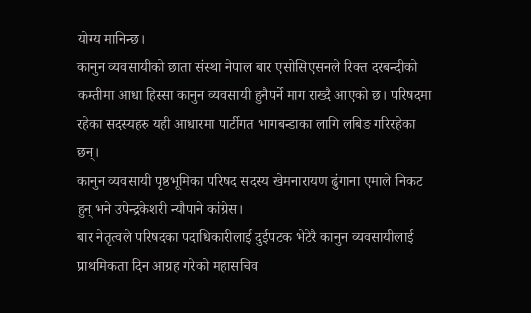योग्य मानिन्छ।
कानुन व्यवसायीको छाता संस्था नेपाल बार एसोसिएसनले रिक्त दरबन्दीको कम्तीमा आधा हिस्सा कानुन व्यवसायी हुनैपर्ने माग राख्दै आएको छ। परिषदमा रहेका सदस्यहरु यही आधारमा पार्टीगत भागबन्डाका लागि लबिङ गरिरहेका छन्।
कानुन व्यवसायी पृष्ठभूमिका परिषद सदस्य खेमनारायण ढुंगाना एमाले निकट हुन् भने उपेन्द्रकेशरी न्यौपाने कांग्रेस।
बार नेतृत्वले परिषदका पदाधिकारीलाई दुईपटक भेटेरै कानुन व्यवसायीलाई प्राथमिकता दिन आग्रह गरेको महासचिव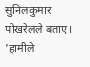सुनिलकुमार पोखरेलले बताए। 'हामीले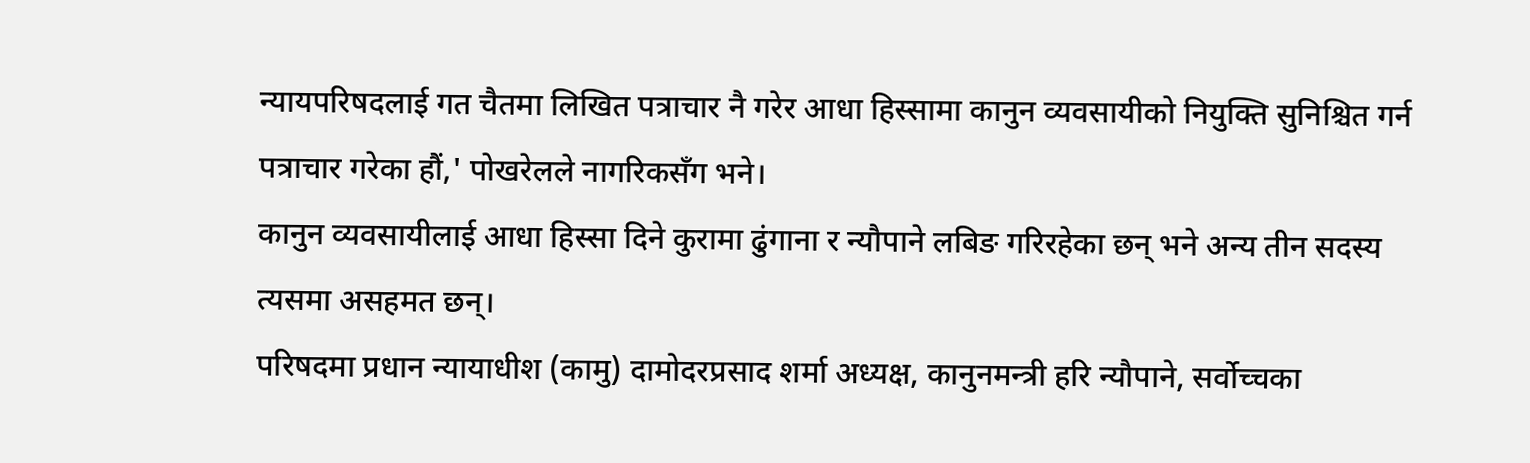न्यायपरिषदलाई गत चैतमा लिखित पत्राचार नै गरेर आधा हिस्सामा कानुन व्यवसायीको नियुक्ति सुनिश्चित गर्न पत्राचार गरेका हौं,' पोखरेलले नागरिकसँग भने।
कानुन व्यवसायीलाई आधा हिस्सा दिने कुरामा ढुंगाना र न्यौपाने लबिङ गरिरहेका छन् भने अन्य तीन सदस्य त्यसमा असहमत छन्।
परिषदमा प्रधान न्यायाधीश (कामु) दामोदरप्रसाद शर्मा अध्यक्ष, कानुनमन्त्री हरि न्यौपाने, सर्वोच्चका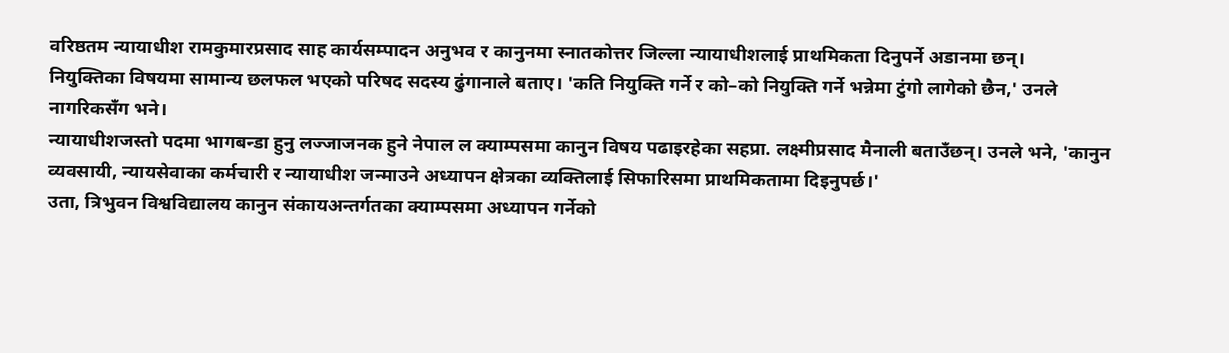वरिष्ठतम न्यायाधीश रामकुमारप्रसाद साह कार्यसम्पादन अनुभव र कानुनमा स्नातकोत्तर जिल्ला न्यायाधीशलाई प्राथमिकता दिनुपर्ने अडानमा छन्।
नियुक्तिका विषयमा सामान्य छलफल भएको परिषद सदस्य ढुंगानाले बताए। 'कति नियुक्ति गर्ने र को–को नियुक्ति गर्ने भन्नेमा टुंगो लागेको छैन,' उनले नागरिकसँग भने।
न्यायाधीशजस्तो पदमा भागबन्डा हुनु लज्जाजनक हुने नेपाल ल क्याम्पसमा कानुन विषय पढाइरहेका सहप्रा. लक्ष्मीप्रसाद मैनाली बताउँछन्। उनले भने, 'कानुन व्यवसायी, न्यायसेवाका कर्मचारी र न्यायाधीश जन्माउने अध्यापन क्षेत्रका व्यक्तिलाई सिफारिसमा प्राथमिकतामा दिइनुपर्छ।'
उता, त्रिभुवन विश्वविद्यालय कानुन संकायअन्तर्गतका क्याम्पसमा अध्यापन गर्नेको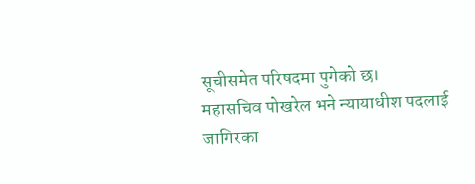सूचीसमेत परिषदमा पुगेको छ।
महासचिव पोखरेल भने न्यायाधीश पदलाई जागिरका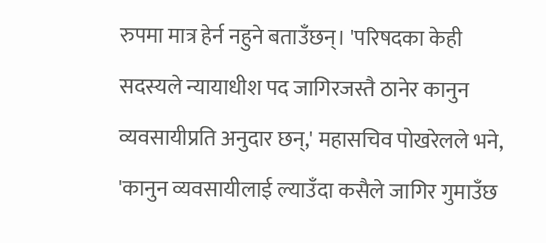रुपमा मात्र हेर्न नहुने बताउँछन्। 'परिषदका केही सदस्यले न्यायाधीश पद जागिरजस्तै ठानेर कानुन व्यवसायीप्रति अनुदार छन्,' महासचिव पोखरेलले भने, 'कानुन व्यवसायीलाई ल्याउँदा कसैले जागिर गुमाउँछ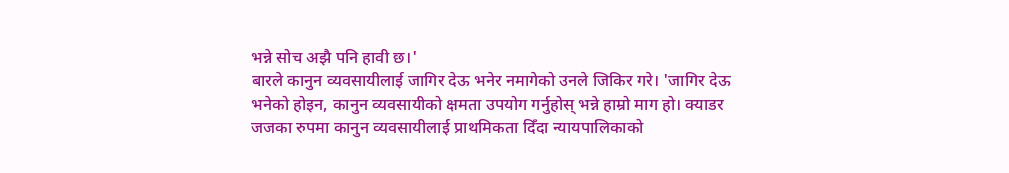भन्ने सोच अझै पनि हावी छ।'
बारले कानुन व्यवसायीलाई जागिर देऊ भनेर नमागेको उनले जिकिर गरे। 'जागिर देऊ भनेको होइन, कानुन व्यवसायीको क्षमता उपयोग गर्नुहोस् भन्ने हाम्रो माग हो। क्याडर जजका रुपमा कानुन व्यवसायीलाई प्राथमिकता दिँदा न्यायपालिकाको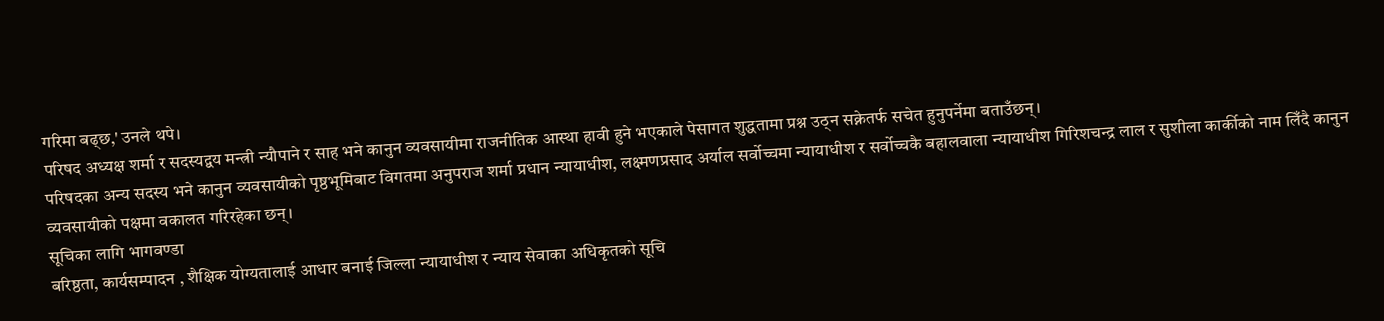गरिमा बढ्छ,' उनले थपे।
परिषद अध्यक्ष शर्मा र सदस्यद्वय मन्त्री न्यौपाने र साह भने कानुन व्यवसायीमा राजनीतिक आस्था हावी हुने भएकाले पेसागत शुद्धतामा प्रश्न उठ्न सक्नेतर्फ सचेत हुनुपर्नेमा बताउँछन्।
परिषदका अन्य सदस्य भने कानुन व्यवसायीको पृष्ठभूमिबाट विगतमा अनुपराज शर्मा प्रधान न्यायाधीश, लक्ष्मणप्रसाद अर्याल सर्वोच्चमा न्यायाधीश र सर्वोच्चकै बहालवाला न्यायाधीश गिरिशचन्द्र लाल र सुशीला कार्कीको नाम लिँदै कानुन व्यवसायीको पक्षमा वकालत गरिरहेका छन्।
सूचिका लागि भागवण्डा
बरिष्ठता, कार्यसम्पादन , शैक्षिक योग्यतालाई आधार बनाई जिल्ला न्यायाधीश र न्याय सेवाका अधिकृतको सूचि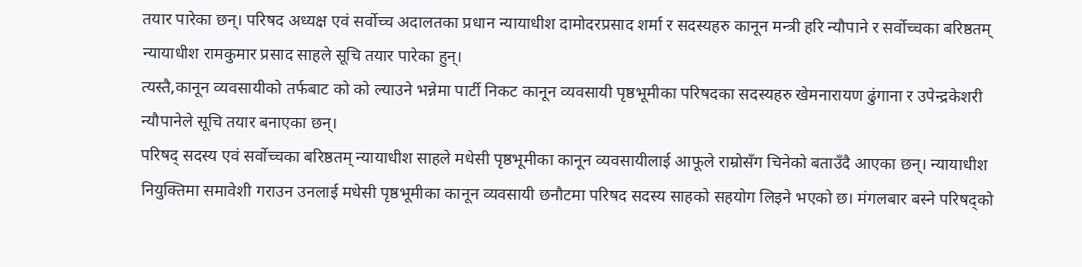तयार पारेका छन्। परिषद अध्यक्ष एवं सर्वोच्च अदालतका प्रधान न्यायाधीश दामोदरप्रसाद शर्मा र सदस्यहरु कानून मन्त्री हरि न्यौपाने र सर्वोच्चका बरिष्ठतम् न्यायाधीश रामकुमार प्रसाद साहले सूचि तयार पारेका हुन्।
त्यस्तै,कानून व्यवसायीको तर्फबाट को को ल्याउने भन्नेमा पार्टी निकट कानून व्यवसायी पृष्ठभूमीका परिषदका सदस्यहरु खेमनारायण ढुंगाना र उपेन्द्रकेशरी न्यौपानेले सूचि तयार बनाएका छन्।
परिषद् सदस्य एवं सर्वोच्चका बरिष्ठतम् न्यायाधीश साहले मधेसी पृष्ठभूमीका कानून व्यवसायीलाई आफूले राम्रोसँग चिनेको बताउँदै आएका छन्। न्यायाधीश नियुक्तिमा समावेशी गराउन उनलाई मधेसी पृष्ठभूमीका कानून व्यवसायी छनौटमा परिषद सदस्य साहको सहयोग लिइने भएको छ। मंगलबार बस्ने परिषद्को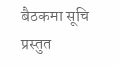बैठकमा सूचि प्रस्तुत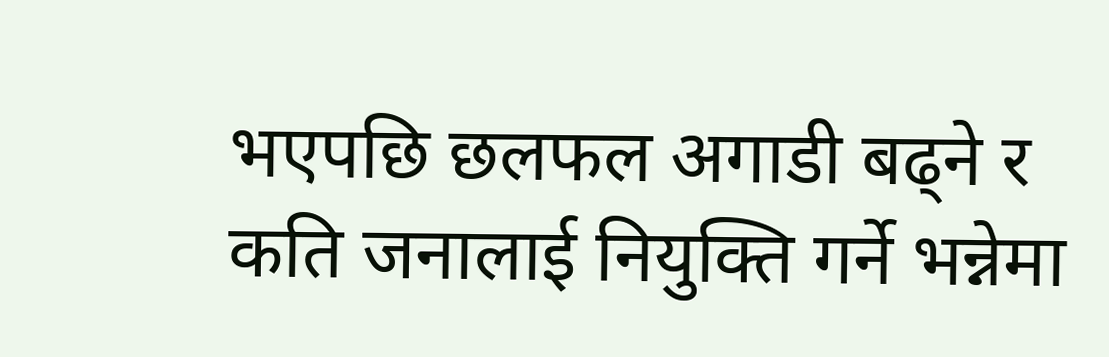भएपछि छलफल अगाडी बढ्ने र कति जनालाई नियुक्ति गर्ने भन्नेमा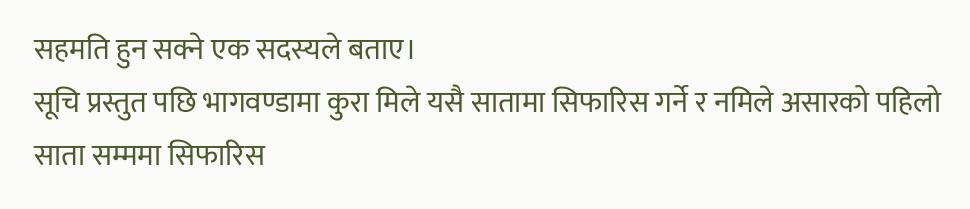सहमति हुन सक्ने एक सदस्यले बताए।
सूचि प्रस्तुत पछि भागवण्डामा कुरा मिले यसै सातामा सिफारिस गर्ने र नमिले असारको पहिलो साता सम्ममा सिफारिस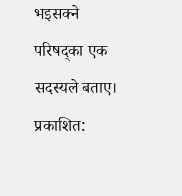भइसक्ने परिषद्का एक सदस्यले बताए।
प्रकाशित: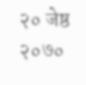२० जेष्ठ २०७०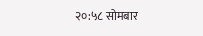२०:५८ सोमबार